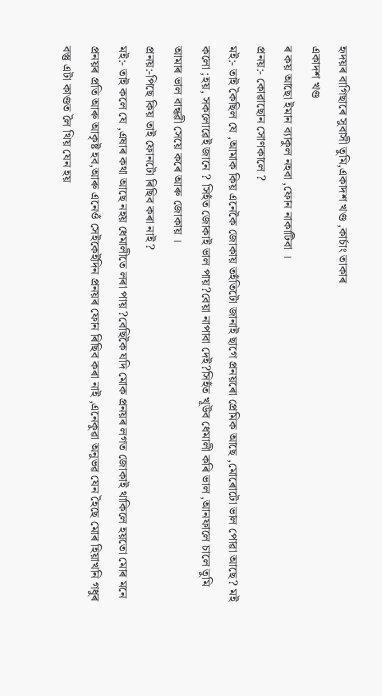হৃদয়ৰ বাগিছাৰে সুবাসী তুমি,একাদশ খণ্ড ,কাৰ্চাং তাকাৰ
একাদশ খণ্ড
ৰ কয় আছো ইমান ব্যাকুল নহবা ,ফোন নাকাটিবা ।
প্ৰনয়:- কোৱাছোন সোণকালে ?
মই:- তাই কৈছিল যে ,আমাক কিয় এনেকৈ জোকায় তহঁতিটো জানাই ছাগে প্ৰনয়ৰো প্ৰেমিক আছে ,মোৰোটো ভাল পোৱা আছে? মই কলো ;হয়, সকলোৱেই জানে ? সিহঁত জোকাই ভাল পায়?বেয়া নাপাবা দেই?সিহঁত খূউব ধেমালী কৰি ভাল ,আনফালে চালে তুমি আমাৰ ভাল বান্ধৱী সেয়ে কৰে আৰু জোকায় ।
প্ৰনয়:-পিছে কিয় তাই ফোনটো ৰিছিব কৰা নাই ?
মই:- তাই কলে যে ,এষাৰ কথা আছে নহয় ধেমালীতে লৰা পায় ?বেছিকৈ যদি মোক প্ৰনয়ৰ লগত জোকাই থাকিলে হয়তো মোৰ মনে প্ৰনয়ৰ প্ৰতি আৰু আকৃষ্ট হব,আৰু এনেওঁ সেইকেইদিন প্ৰনয়ৰ ফোন ৰিছিব কৰা নাই ,এনেকুৱা অনুভৱ যেন হৈছে মোৰ হিয়াখনি গধুৰ বস্তু এটা কাণ্ডত লৈ থিয় যেন হয়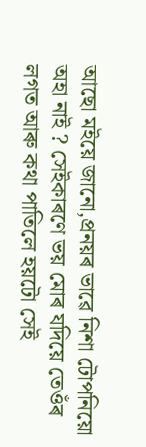আছো মইয়ে জানো,প্ৰনয়ৰ ভাৱে নিশা টোপনিয়ো অহা নাই ? সেইকাৰণে ভয় মোৰ যদিয়ে তেওঁৰ লগত আৰু কথা পাতিলে হয়টো সেই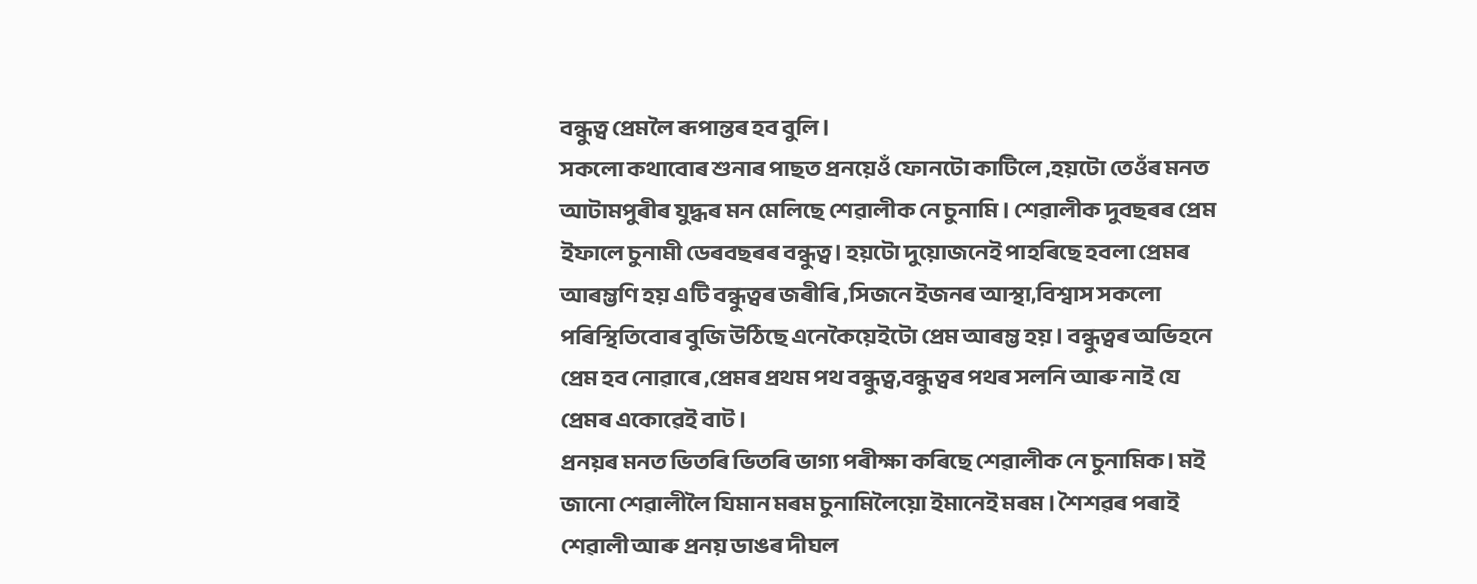বন্ধুত্ব প্ৰেমলৈ ৰূপান্তৰ হব বুলি।
সকলো কথাবোৰ শুনাৰ পাছত প্ৰনয়েওঁ ফোনটো কাটিলে ,হয়টো তেওঁৰ মনত আটামপুৰীৰ যুদ্ধৰ মন মেলিছে শেৱালীক নে চুনামি । শেৱালীক দুবছৰৰ প্ৰেম ইফালে চুনামী ডেৰবছৰৰ বন্ধুত্ব। হয়টো দুয়োজনেই পাহৰিছে হবলা প্ৰেমৰ আৰম্ভণি হয় এটি বন্ধুত্বৰ জৰীৰি ,সিজনে ইজনৰ আস্থা,বিশ্বাস সকলো পৰিস্থিতিবোৰ বুজি উঠিছে এনেকৈয়েইটো প্ৰেম আৰম্ভ হয় । বন্ধুত্বৰ অভিহনে প্ৰেম হব নোৱাৰে ,প্ৰেমৰ প্ৰথম পথ বন্ধুত্ব,বন্ধুত্বৰ পথৰ সলনি আৰু নাই যে প্ৰেমৰ একোৱেই বাট ।
প্ৰনয়ৰ মনত ভিতৰি ভিতৰি ভাগ্য পৰীক্ষা কৰিছে শেৱালীক নে চুনামিক। মই জানো শেৱালীলৈ যিমান মৰম চুনামিলৈয়ো ইমানেই মৰম । শৈশৱৰ পৰাই শেৱালী আৰু প্ৰনয় ডাঙৰ দীঘল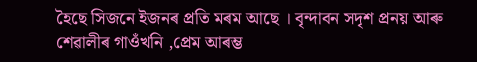হৈছে সিজনে ইজনৰ প্ৰতি মৰম আছে । বৃন্দাবন সদৃশ প্ৰনয় আৰু শেৱালীৰ গাওঁখনি ,প্ৰেম আৰম্ভ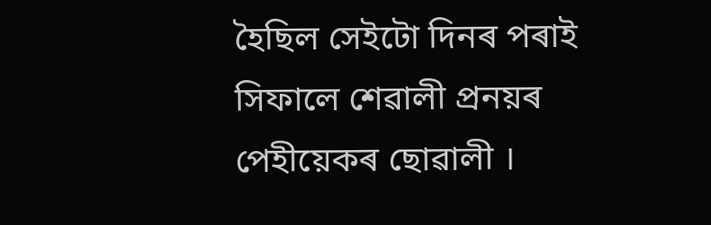হৈছিল সেইটো দিনৰ পৰাই সিফালে শেৱালী প্ৰনয়ৰ পেহীয়েকৰ ছোৱালী ।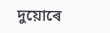দুয়োৰে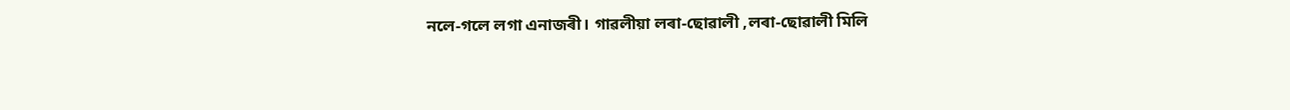নলে-গলে লগা এনাজৰী। গাৱলীয়া লৰা-ছোৱালী ,লৰা-ছোৱালী মিলি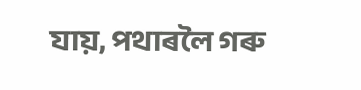যায়, পথাৰলৈ গৰু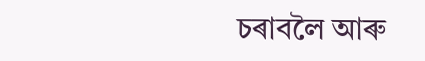চৰাবলৈ আৰু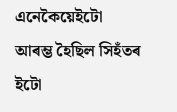এনেকৈয়েইটো আৰম্ভ হৈছিল সিহঁতৰ ইটো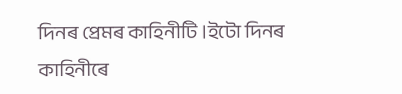দিনৰ প্ৰেমৰ কাহিনীটি ।ইটো দিনৰ কাহিনীৰে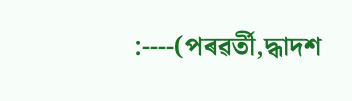:----(পৰৱৰ্তী,দ্ধাদশ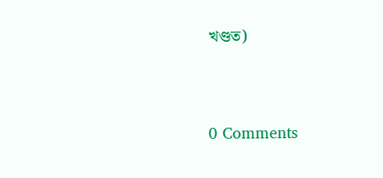খণ্ডত)



0 Comments